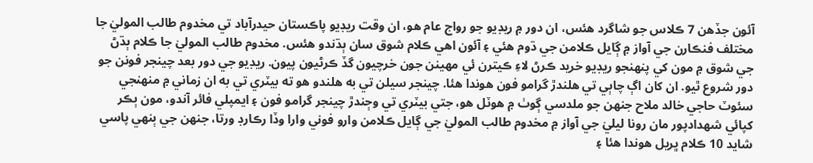آئون جڏهن 7 ڪلاس جو شاگرد هئس، ان دور ۾ ريڊيو جو رواج عام هو، ان وقت ريڊيو پاڪستان حيدرآباد تي مخدوم طالب الموليٰ جا مختلف فنڪارن جي آواز ۾ ڳايل ڪلامن جي ڌوم هئي ۽ آئون اهي ڪلام شوق سان ٻڌندو هئس. مخدوم طالب الموليٰ جا ڪلام ٻڌڻ جي شوق ۾ مون کي پنهنجو ريڊيو خريد ڪرڻ لاءِ ڪيترن ئي مهينن جون خرچيون گڏ ڪرڻيون پيون. ريڊيو جي دور بعد چينجر فونن جو دور شروع ٿيو. ان کان اڳ چاٻي تي هلندڙ گرامو فون هوندا هئا. چينجر سيلن تي به هلندو هو ته بيٽري تي به ان زماني ۾ منهنجي سئوٽ حاجي خالد ملاح جنهن جو ملدسي ڳوٺ ۾ هوٽل هو، جتي بيٽري تي وڄندڙ چينجر گرامو فون ۽ ايمپلي فائر آندو، مون ٻڪر کپائي شهدادپور مان رونا ليليٰ جي آواز ۾ مخدوم طالب الموليٰ جي ڳايل ڪلامن وارو فوني وارا وڏا رڪارڊ ورتا، جنهن جي ٻنهي پاسي شايد 10 ڪلام ڀريل هوندا هئا ۽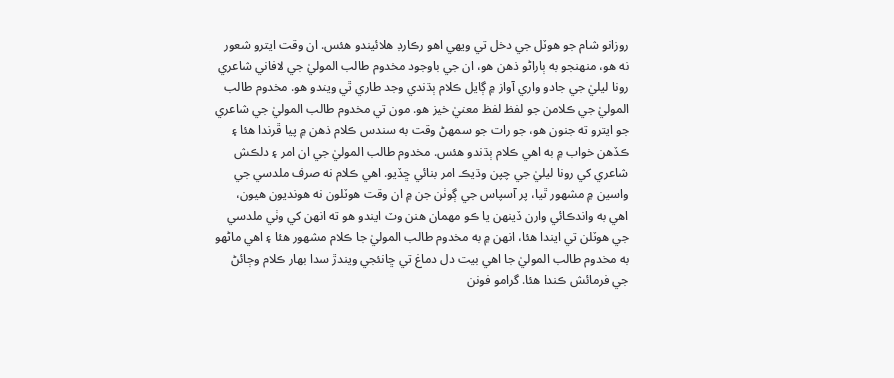روزانو شام جو هوٽل جي دخل تي ويهي اهو رڪارڊ هلائيندو هئس. ان وقت ايترو شعور نه هو، منهنجو به ٻاراڻو ذهن هو، ان جي باوجود مخدوم طالب الموليٰ جي لافاني شاعري رونا ليليٰ جي جادو واري آواز ۾ ڳايل ڪلام ٻڌندي وجد طاري ٿي ويندو هو. مخدوم طالب الموليٰ جي ڪلامن جو لفظ لفظ معنيٰ خيز هو. مون تي مخدوم طالب الموليٰ جي شاعري جو ايترو ته جنون هو، جو رات جو سمهڻ وقت به سندس ڪلام ذهن ۾ پيا ڦرندا هئا ۽ ڪڏهن خواب ۾ به اهي ڪلام ٻڌندو هئس. مخدوم طالب الموليٰ جي ان امر ۽ دلڪش شاعري کي رونا ليليٰ جي چپن وڌيڪ امر بنائي ڇڏيو. اهي ڪلام نه صرف ملدسي جي واسين ۾ مشهور ٿيا، پر آسپاس جي ڳوٺن جن ۾ ان وقت هوٽلون نه هونديون هيون، اهي به واندڪائي وارن ڏينهن يا ڪو مهمان هنن وٽ ايندو هو ته انهن کي وٺي ملدسي جي هوٽلن تي ايندا هئا، انهن ۾ به مخدوم طالب الموليٰ جا ڪلام مشهور هئا ۽ اهي ماڻهو به مخدوم طالب الموليٰ جا اهي بيت دل دماغ تي ڇانئجي ويندڙ سدا بهار ڪلام وڄائڻ جي فرمائش ڪندا هئا. گرامو فونن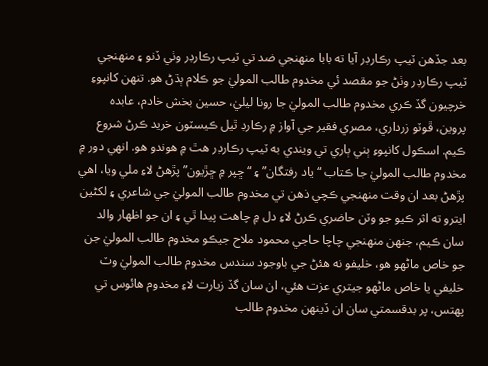بعد جڏهن ٽيپ رڪارڊر آيا ته بابا منهنجي ضد تي ٽيپ رڪارڊر وٺي ڏنو ۽ منهنجي ٽيپ رڪارڊر وٺڻ جو مقصد ئي مخدوم طالب الموليٰ جو ڪلام ٻڌڻ هو. تنهن کانپوءِ خرچيون گڏ ڪري مخدوم طالب الموليٰ جا رونا ليليٰ، حسين بخش خادم، عابده پروين، ڦوٽو زرداري، مصري فقير جي آواز ۾ رڪارڊ ٿيل ڪيسٽون خريد ڪرڻ شروع ڪيم. اسڪول کانپوءِ ٻني ٻاري تي ويندي به ٽيپ رڪارڊر هٿ ۾ هوندو هو. انهي دور ۾ مخدوم طالب الموليٰ جا ڪتاب “ياد رفتگان” ۽ “ڇپر ۾ ڇڙيون” پڙهڻ لاءِ ملي ويا، اهي پڙهڻ بعد ان وقت منهنجي ڪچي ذهن تي مخدوم طالب الموليٰ جي شاعري ۽ لکڻين ايترو ته اثر ڪيو جو وٽن حاضري ڪرڻ لاءِ دل ۾ چاهت پيدا ٿي ۽ ان جو اظهار والد سان ڪيم، جنهن منهنجي چاچا حاجي محمود ملاح جيڪو مخدوم طالب الموليٰ جن جو خاص ماڻهو هو، خليفو نه هئڻ جي باوجود سندس مخدوم طالب الموليٰ وٽ خليفي يا خاص ماڻهو جيتري عزت هئي، ان سان گڏ زيارت لاءِ مخدوم هائوس تي پهتس، پر بدقسمتي سان ان ڏينهن مخدوم طالب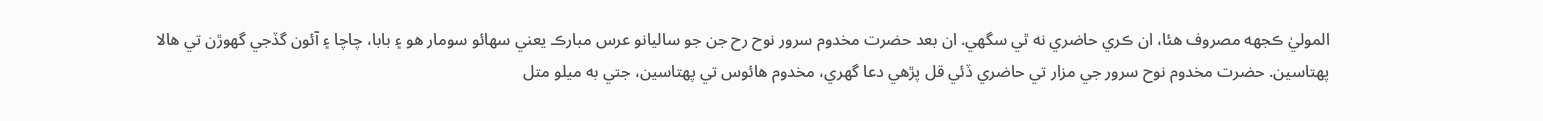الموليٰ ڪجهه مصروف هئا، ان ڪري حاضري نه ٿي سگهي. ان بعد حضرت مخدوم سرور نوح رح جن جو ساليانو عرس مبارڪ يعني سهائو سومار هو ۽ بابا، چاچا ۽ آئون گڏجي گهوڙن تي هالا پهتاسين. حضرت مخدوم نوح سرور جي مزار تي حاضري ڏئي قل پڙهي دعا گهري، مخدوم هائوس تي پهتاسين، جتي به ميلو متل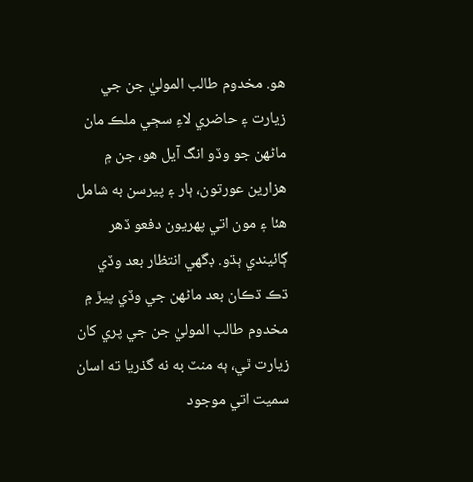هو. مخدوم طالب الموليٰ جن جي زيارت ۽ حاضري لاءِ سڄي ملڪ مان ماڻهن جو وڏو انگ آيل هو، جن ۾ هزارين عورتون، ٻار ۽ پيرسن به شامل هئا ۽ مون اتي پهريون دفعو ڏهر ڳائيندي ٻڌو. ڊگهي انتظار بعد وڏي ڌڪ ڌڪان بعد ماڻهن جي وڏي پيڙ ۾ مخدوم طالب الموليٰ جن جي پري کان زيارت ٿي، ٻه منٽ به نه گذريا ته اسان سميت اتي موجود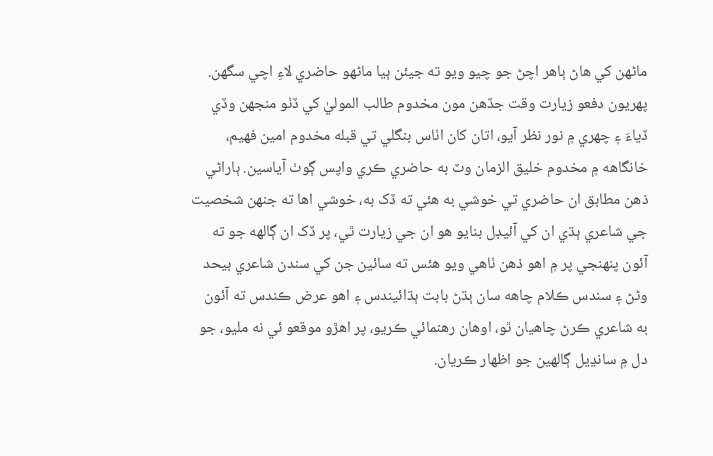ماڻهن کي هاڻ ٻاهر اچڻ جو چيو ويو ته جيئن ٻيا ماڻهو حاضري لاءِ اچي سگهن. پهريون دفعو زيارت وقت جڏهن مون مخدوم طالب الموليٰ کي ڏٺو منجهن وڏي ڏياءَ ۽ چهري ۾ نور نظر آيو، اتان کان اٺاس بنگلي تي قبله مخدوم امين فهيم، خانگاهه ۾ مخدوم خليق الزمان وٽ به حاضري ڪري واپس ڳوٺ آياسين. ٻاراڻي ذهن مطابق ان حاضري تي خوشي به هئي ته ڏک به، خوشي اها ته جنهن شخصيت جي شاعري ٻڌي ان کي آئيڊل بنايو هو ان جي زيارت ٿي، پر ڏک ان ڳالهه جو ته آئون پنهنجي پر ۾ اهو ذهن ٺاهي ويو هئس ته سائين جن کي سندن شاعري بيحد وڻڻ ۽ سندس ڪلام چاهه سان ٻڌڻ بابت ٻڌائيندس ۽ اهو عرض ڪندس ته آئون به شاعري ڪرڻ چاهيان ٿو، اوهان رهنمائي ڪريو، پر اهڙو موقعو ئي نه مليو، جو دل ۾ سانڍيل ڳالهين جو اظهار ڪريان.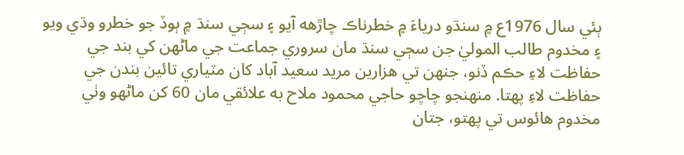ٻئي سال 1976ع ۾ سنڌو درياءَ ۾ خطرناڪ چاڙهه آيو ۽ سڄي سنڌ ۾ ٻوڏ جو خطرو وڌي ويو ۽ مخدوم طالب الموليٰ جن سڄي سنڌ مان سروري جماعت جي ماڻهن کي بند جي حفاظت لاءِ حڪم ڏنو، جنهن تي هزارين مريد سعيد آباد کان مٽياري تائين بندن جي حفاظت لاءِ پهتا. منهنجو چاچو حاجي محمود ملاح به علائقي مان 60 کن ماڻهو وٺي مخدوم هائوس تي پهتو، جتان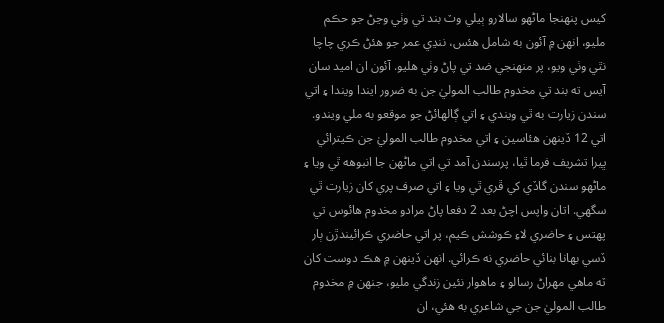کيس پنهنجا ماڻهو سالارو ٻيلي وٽ بند تي وٺي وڃڻ جو حڪم مليو، انهن ۾ آئون به شامل هئس، ننڍي عمر جو هئڻ ڪري چاچا نٿي وٺي ويو، پر منهنجي ضد تي پاڻ وٺي هليو. آئون ان اميد سان آيس ته بند تي مخدوم طالب الموليٰ جن به ضرور ايندا ويندا ۽ اتي سندن زيارت به ٿي ويندي ۽ اتي ڳالهائڻ جو موقعو به ملي ويندو. اتي 12 ڏينهن هئاسين ۽ اتي مخدوم طالب الموليٰ جن ڪيترائي ڀيرا تشريف فرما ٿيا، پرسندن آمد تي اتي ماڻهن جا انبوهه ٿي ويا ۽ ماڻهو سندن گاڏي کي ڦري ٿي ويا ۽ اتي صرف پري کان زيارت ٿي سگهي. اتان واپس اچڻ بعد 2 دفعا پاڻ مرادو مخدوم هائوس تي پهتس ۽ حاضري لاءِ ڪوشش ڪيم، پر اتي حاضري ڪرائيندڙن ٻار ڏسي بهانا بنائي حاضري نه ڪرائي. انهن ڏينهن ۾ هڪ دوست کان ٽه ماهي مهراڻ رسالو ۽ ماهوار نئين زندگي مليو، جنهن ۾ مخدوم طالب الموليٰ جن جي شاعري به هئي، ان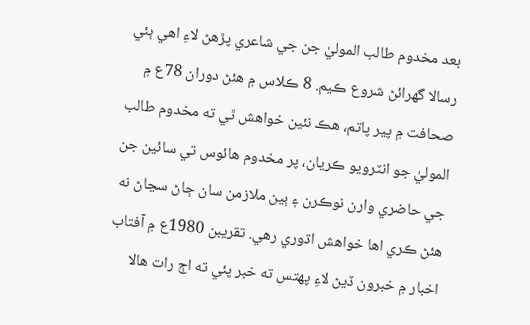بعد مخدوم طالب الموليٰ جن جي شاعري پڙهڻ لاءِ اهي ٻئي رسالا گهرائڻ شروع ڪيم. 8 ڪلاس ۾ هئڻ دوران 78ع ۾ صحافت ۾ پير پاتم، هڪ نئين خواهش ٿي ته مخدوم طالب الموليٰ جو انٽرويو ڪريان، پر مخدوم هائوس تي سائين جن جي حاضري وارن نوڪرن ۽ ٻين ملازمن سان ڄاڻ سڃاڻ نه هئڻ ڪري اها خواهش اڌوري رهي. تقريبن 1980ع ۾ آفتاب اخبار ۾ خبرون ڏيڻ لاءِ پهتس ته خبر پئي ته اڄ رات هالا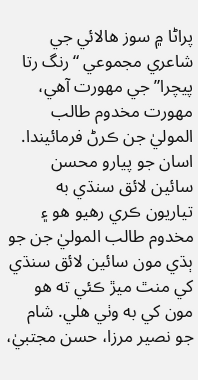پراڻا ۾ سوز هالائي جي شاعري مجموعي “رنگ رتا پيچرا” جي مهورت آهي، مهورت مخدوم طالب الموليٰ جن ڪرڻ فرمائيندا. اسان جو پيارو محسن سائين لائق سنڌي به تياريون ڪري رهيو هو ۽ مخدوم طالب الموليٰ جن جو ٻڌي مون سائين لائق سنڌي کي منٿ ميڙ ڪئي ته هو مون کي به وٺي هلي. شام جو نصير مرزا، حسن مجتبيٰ،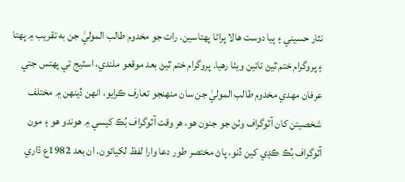نثار حسيني ۽ ٻيا دوست هالا پراڻا پهتاسين. رات جو مخدوم طالب الموليٰ جن به تقريب ۾ پهتا ۽ پروگرام ختم ٿيڻ تائين ويٺا رهيا. پروگرام ختم ٿيڻ بعد موقعو ملندي، اسٽيج تي پهتس جتي عرفان مهدي مخدوم طالب الموليٰ جن سان منهنجو تعارف ڪرايو، انهن ڏينهن ۾ مختلف شخصيتن کان آٽوگراف وٺڻ جو جنون هو، هر وقت آٽوگراف بُڪ کيسي ۾ هوندو هو ۽ مون آٽوگراف بُڪ ڪڍي کين ڏنو، پاڻ مختصر طور دعا وارا لفظ لکيائون. ان بعد 1982ع ڌاري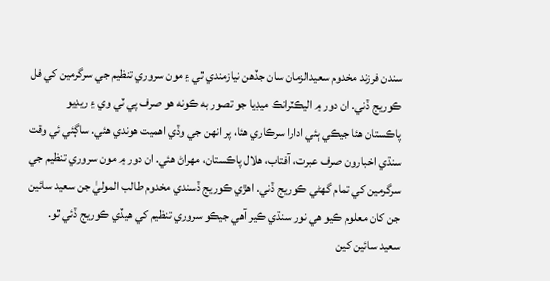سندن فرزند مخدوم سعيدالزمان سان جڏهن نيازمندي ٿي ۽ مون سروري تنظيم جي سرگرمين کي فل ڪوريج ڏني. ان دور ۾ اليڪٽرانڪ ميڊيا جو تصور به ڪونه ھو صرف پي ٽي وي ۽ ريڊيو پاڪستان هئا جيڪي ٻئي ادارا سرڪاري هئا، پر انھن جي وڏي اھميت ھوندي هئي. ساڳئي ئي وقت سنڌي اخبارون صرف عبرت، آفتاب، ھلال پاڪستان، مھراڻ هئي. ان دور ۾ مون سروري تنظيم جي سرگرمين کي تمام گھڻي ڪوريج ڏني. اھڙي ڪوريج ڏسندي مخدوم طالب الموليٰ جن سعيد سائين جن کان معلوم ڪيو ھي نور سنڌي ڪير آھي جيڪو سروري تنظيم کي ھيڏي ڪوريج ڏئي ٿو. سعيد سائين کين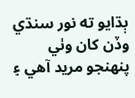ٻڌايو ته نور سنڌي وڏن کان وٺي پنھنجو مريد آھي ۽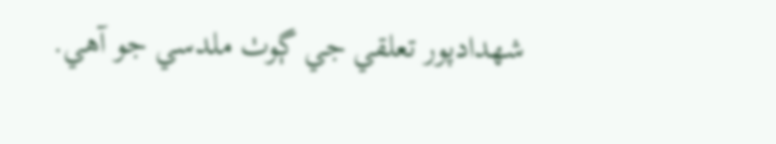شھدادپور تعلقي جي ڳوٺ ملدسي جو آھي.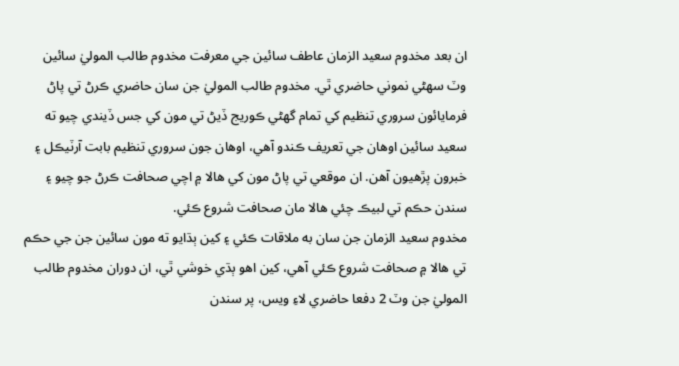ان بعد مخدوم سعيد الزمان عاطف سائين جي معرفت مخدوم طالب الموليٰ سائين وٽ سهڻي نموني حاضري ٿي. مخدوم طالب الموليٰ جن سان حاضري ڪرڻ تي پاڻ فرمايائون سروري تنظيم کي تمام گھڻي ڪوريج ڏيڻ تي مون کي جس ڏيندي چيو ته سعيد سائين اوهان جي تعريف ڪندو آهي، اوهان جون سروري تنظيم بابت آرٽيڪل ۽ خبرون پڙهيون آهن. ان موقعي تي پاڻ مون کي هالا ۾ اچي صحافت ڪرڻ جو چيو ۽ سندن حڪم تي لبيڪ چئي هالا مان صحافت شروع ڪئي.
مخدوم سعيد الزمان جن سان به ملاقات ڪئي ۽ کين ٻڌايو ته مون سائين جن جي حڪم تي هالا ۾ صحافت شروع ڪئي آهي، کين اهو ٻڌي خوشي ٿي، ان دوران مخدوم طالب الموليٰ جن وٽ 2 دفعا حاضري لاءِ ويس، پر سندن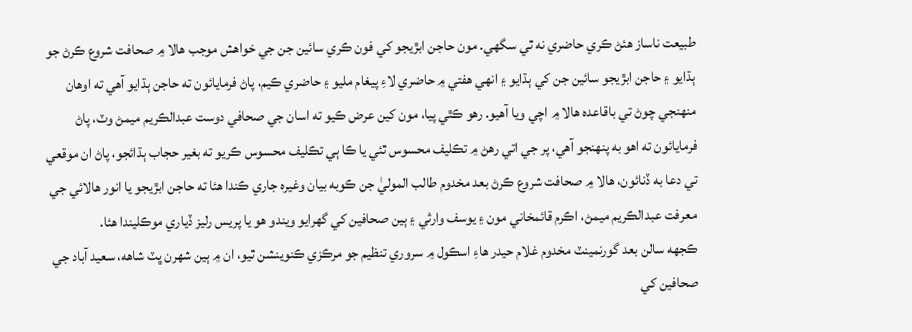طبيعت ناساز هئڻ ڪري حاضري نه ٿي سگهي. مون حاجن ابڙيجو کي فون ڪري سائين جن جي خواهش موجب هالا ۾ صحافت شروع ڪرڻ جو ٻڌايو ۽ حاجن ابڙيجو سائين جن کي ٻڌايو ۽ انهي هفتي ۾ حاضري لاءِ پيغام مليو ۽ حاضري ڪيم، پاڻ فرمايائون ته حاجن ٻڌايو آهي ته اوهان منهنجي چوڻ تي باقاعده هالا ۾ اچي ويا آهيو. رهو ڪٿي پيا، مون کين عرض ڪيو ته اسان جي صحافي دوست عبدالڪريم ميمڻ وٽ، پاڻ فرمايائون ته اهو به پنهنجو آهي، پر جي اتي رهڻ ۾ تڪليف محسوس ٿئي يا ڪا ٻي تڪليف محسوس ڪريو ته بغير حجاب ٻڌائجو، پاڻ ان موقعي تي دعا به ڏنائون، هالا ۾ صحافت شروع ڪرڻ بعد مخدوم طالب الموليٰ جن ڪوبه بيان وغيره جاري ڪندا هئا ته حاجن ابڙيجو يا انور هالائي جي معرفت عبدالڪريم ميمڻ، اڪرم قائمخاني مون ۽ يوسف وارثي ۽ ٻين صحافين کي گهرايو ويندو هو يا پريس رليز ڏياري موڪليندا هئا.
ڪجهه سالن بعد گورنمينٽ مخدوم غلام حيدر هاءِ اسڪول ۾ سروري تنظيم جو مرڪزي ڪنوينشن ٿيو، ان ۾ ٻين شهرن ڀٽ شاهه، سعيد آباد جي صحافين کي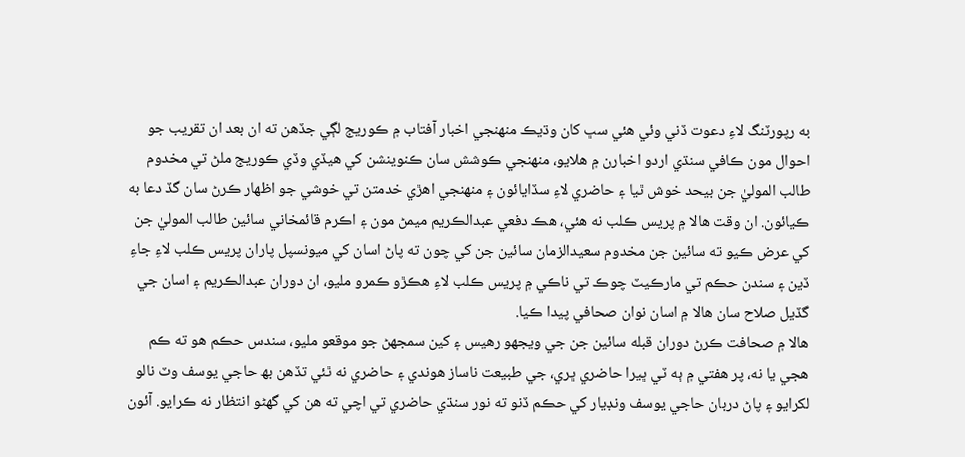به رپورٽنگ لاءِ دعوت ڏني وئي هئي سڀ کان وڌيڪ منهنجي اخبار آفتاب ۾ ڪوريج لڳي جڏهن ته ان بعد ان تقريب جو احوال مون ڪافي سنڌي اردو اخبارن ۾ هلايو، منهنجي ڪوشش سان ڪنوينشن کي هيڏي وڏي ڪوريج ملڻ تي مخدوم طالب الموليٰ جن بيحد خوش ٿيا ۽ حاضري لاءِ سڏايائون ۽ منهنجي اهڙي خدمتن تي خوشي جو اظهار ڪرڻ سان گڏ دعا به ڪيائون. ان وقت هالا ۾ پريس ڪلب نه هئي، هڪ دفعي عبدالڪريم ميمڻ مون ۽ اڪرم قائمخاني سائين طالب الموليٰ جن کي عرض ڪيو ته سائين جن مخدوم سعيدالزمان سائين جن کي چون ته پاڻ اسان کي ميونسپل پاران پريس ڪلب لاءِ جاءِ ڏين ۽ سندن حڪم تي مارڪيٽ چوڪ تي ناڪي ۾ پريس ڪلب لاءِ هڪڙو ڪمرو مليو، ان دوران عبدالڪريم ۽ اسان جي گڏيل صلاح سان هالا ۾ اسان نوان صحافي پيدا ڪيا.
هالا ۾ صحافت ڪرڻ دوران قبله سائين جن جي ويجهو رهيس ۽ کين سمجهڻ جو موقعو مليو، سندس حڪم ھو ته ڪم ھجي يا نه، پر ھفتي ۾ ٻه ٽي ڀيرا حاضري ڀري، جي طبيعت ناساز ھوندي ۽ حاضري نه ٿئي تڏھن بھ حاجي يوسف وٽ نالو لکرايو ۽ پاڻ دربان حاجي يوسف ونڊيار کي حڪم ڏنو ته نور سنڌي حاضري تي اچي ته ھن کي گھڻو انتظار نه ڪرايو. آئون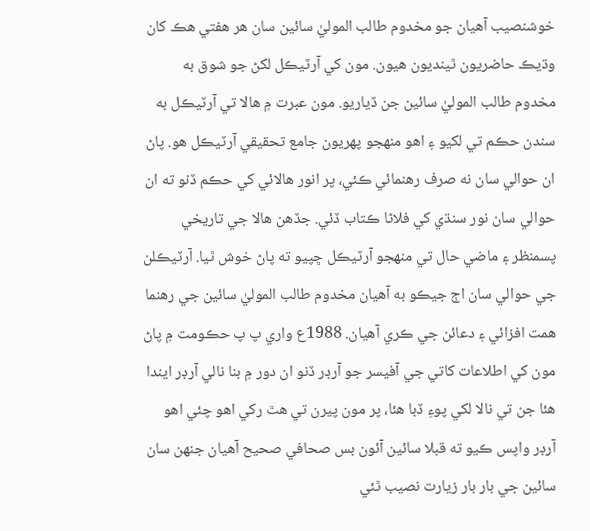خوشنصيب آھيان جو مخدوم طالب الموليٰ سائين سان ھر ھفتي ھڪ کان وڌيڪ حاضريون ٿينديون ھيون. مون کي آرٽيڪل لکڻ جو شوق به مخدوم طالب الموليٰ سائين جن ڏياريو. مون عبرت ۾ ھالا تي آرٽيڪل به سندن حڪم تي لکيو ۽ اھو منھجو پھريون جامع تحقيقي آرٽيڪل ھو. پاڻ ان حوالي سان نه صرف رھنمائي ڪئي، پر انور هالائي کي حڪم ڏنو ته ان حوالي سان نور سنڌي کي فلاڻا ڪتاب ڏئي. جڏھن ھالا جي تاريخي پسمنظر ۽ ماضي حال تي منھجو آرٽيڪل ڇپيو ته پاڻ خوش ٿيا. آرٽيڪلن جي حوالي سان اڄ جيڪو به آھيان مخدوم طالب الموليٰ سائين جي رھنما ھمت افزائي ۽ دعائن جي ڪري آھيان. 1988ع واري پ پ حڪومت ۾ پاڻ مون کي اطلاعات کاتي جي آفيسر جو آرڊر ڏنو ان دور ۾ بنا نالي آرڊر ايندا هئا جن تي نالا لکي پوءِ ڏبا هئا، پر مون پيرن تي ھٿ رکي اھو چئي اھو آرڊر واپس ڪيو ته قبلا سائين آئون بس صحافي صحيح آھيان جنھن سان سائين جي بار بار زيارت نصيب ٿئي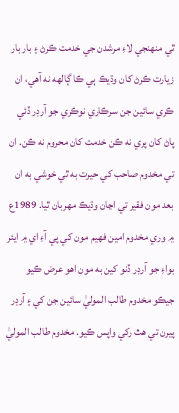ٿي منھنجي لاءِ مرشدن جي خدمت ڪرڻ ۽ بار بار زيارت ڪرڻ کان وڌيڪ ٻي ڪا ڳالھه نه آھي، ان ڪري سائين جن سرڪاري نوڪري جو آرڊر ڏئي پاڻ کان پري نه ڪن خدمت کان محروم نه ڪن. ان تي مخدوم صاحب کي حيرت به ٿي خوشي به ان بعد مون فقير تي اڃان وڌيڪ مھربان ٿيا. 1989ع ۾ وري مخدوم امين فھيم مون کي پي آءِ اي ۾ ايئر بواءِ جو آرڊر ڏنو کين به مون اھو عرض ڪيو جيڪو مخدوم طالب الموليٰ سائين جن کي ۽ آرڊر پيرن تي ھٿ رکي واپس ڪيو. مخدوم طالب الموليٰ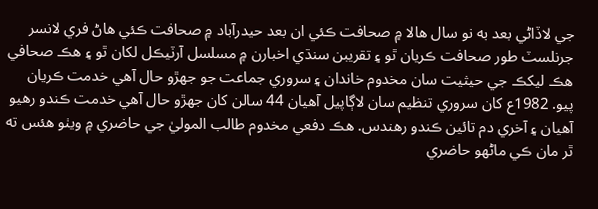جي لاڏاڻي بعد به نو سال ھالا ۾ صحافت ڪئي ان بعد حيدرآباد ۾ صحافت ڪئي ھاڻ فري لانسر جرنلسٽ طور صحافت ڪريان ٿو ۽ تقريبن سنڌي اخبارن ۾ مسلسل آرٽيڪل لکان ٿو ۽ ھڪ صحافي ھڪ ليکڪ جي حيثيت سان مخدوم خاندان ۽ سروري جماعت جو جھڙو حال آھي خدمت ڪريان پيو. 1982ع کان سروري تنظيم سان لاڳاپيل آھيان 44 سالن کان جھڙو حال آھي خدمت ڪندو رھيو آھيان ۽ آخري دم تائين ڪندو رھندس. ھڪ دفعي مخدوم طالب الموليٰ جي حاضري ۾ ويٺو هئس ته ٿر مان ڪي ماڻھو حاضري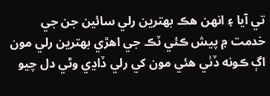تي آيا ۽ انھن ھڪ بھترين رلي سائين جن جي خدمت ۾ پيش ڪئي ٽڪ جي اھڙي بھترين رلي مون اڳ ڪونه ڏٺي هئي مون کي رلي ڏاڍي وڻي دل چيو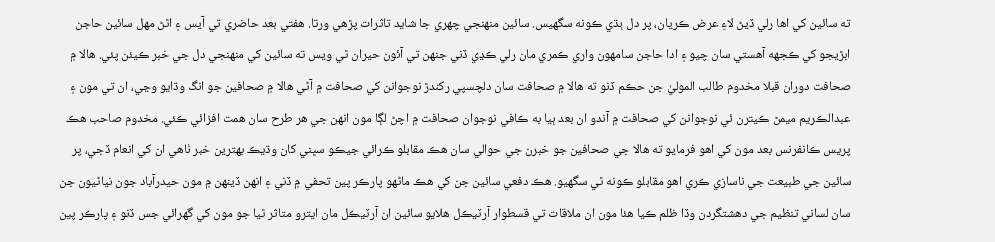ته سائين کي اھا رلي ڏيڻ لاءِ عرض ڪريان، پر دل ٻڌي ڪونه سگهيس. سائين منھنجي چھري جا شايد تاثرات پڙھي ورتا. ھفتي بعد حاضري تي آيس ۽ اٿڻ مھل سائين حاجن ابڙيجو کي ڪجھه آھستي سان چيو ۽ ادا حاجن سامھون واري ڪمري مان رلي ڪڍي ڏني جنھن تي آئون حيران ٿي ويس ته سائين کي منھنجي دل جي خبر ڪيئن پئي. ھالا ۾ صحافت دوران قبلا مخدوم طالب الموليٰ جن حڪم ڏنو ته ھالا ۾ صحافت سان دلچسپي رکندڙ نوجوانن کي صحافت ۾ آڻي ھالا ۾ صحافين جو انگ وڌايو وڃي، ان تي مون ۽ عبدالڪريم ميمڻ ڪيترن ئي نوجوانن کي صحافت ۾ آندو ان بعد ٻيا به ڪافي نوجوان صحافت ۾ اچڻ لڳا مون انھن جي ھر طرح سان ھمت افزائي ڪئي. مخدوم صاحب ھڪ پريس ڪانفرنس بعد مون کي اھو فرمايو ته ھالا جي صحافين جو خبرن جي حوالي سان ھڪ مقابلو ڪرائي جيڪو سڀني کان وڌيڪ بھترين خبر ٺاھي ان کي انعام ڏجي، پر سائين جي طبيعت جي ناسازي ڪري اھو مقابلو ڪونه ٿي سگھيو. ھڪ دفعي سائين جن کي ھڪ ماڻھو پارڪر پين تحفي ۾ ڏني ۽ انھن ڏينھن ۾ مون حيدرآباد جون نياڻيون جن سان لساني تنظيم جي دھشتگردن وڏا ظلم ڪيا هئا مون ان ملاقات تي قسطوار آرٽيڪل ھلايو سائين ان آرٽيڪل مان ايترو متاثر ٿيا جو مون کي گھرائي جس ڏنو ۽ پارڪر پين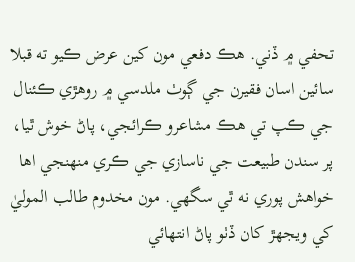تحفي ۾ ڏني. ھڪ دفعي مون کين عرض ڪيو ته قبلا سائين اسان فقيرن جي ڳوٺ ملدسي ۾ روھڙي ڪئنال جي ڪپ تي ھڪ مشاعرو ڪرائجي، پاڻ خوش ٿيا، پر سندن طبيعت جي ناسازي جي ڪري منھنجي اھا خواھش پوري نه ٿي سگھي. مون مخدوم طالب الموليٰ کي ويجھڙ کان ڏٺو پاڻ انتھائي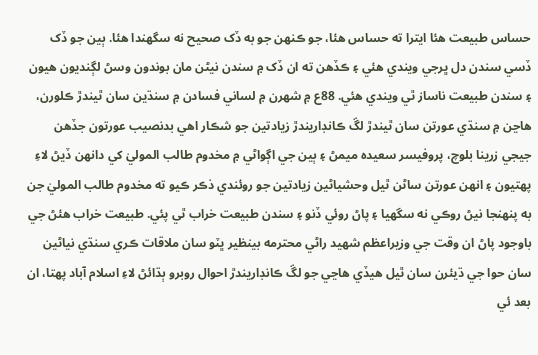حساس طبيعت هئا ايترا ته حساس هئا، جو ڪنهن جو به ڏک صحيح نه سگهندا هئا. ٻين جو ڏک ڏسي سندن دل ڀرجي ويندي هئي ۽ ڪڏهن ته ان ڏک ۾ سندن نيڻن مان بوندون وسڻ لڳنديون هيون ۽ سندن طبيعت ناساز ٿي ويندي هئي. 88ع ۾ شهرن ۾ لساني فسادن ۾ سنڌين سان ٿيندڙ ڪلورن، هاڃن ۾ سنڌي عورتن سان ٿيندڙ لڱ ڪانڊاريندڙ زيادتين جو شڪار اهي بدنصيب عورتون جڏهن جيجي زرينا بلوچ، پروفيسر سعيده ميمڻ ۽ ٻين جي اڳواڻي ۾ مخدوم طالب الموليٰ کي دانهن ڏيڻ لاءِ پهتيون ۽ انهن عورتن ساڻن ٿيل وحشياڻين زيادتين جو روئندي ذڪر ڪيو ته مخدوم طالب الموليٰ جن به پنهنجا نيڻ روڪي نه سگهيا ۽ پاڻ روئي ڏنو ۽ سندن طبيعت خراب ٿي پئي. طبيعت خراب هئڻ جي باوجود پاڻ ان وقت جي وزيراعظم شهيد راڻي محترمه بينظير ڀٽو سان ملاقات ڪري سنڌي نياڻين سان حوا جي ڌيئرن سان ٿيل هيڏي هاڃي جو لڱ ڪانڊاريندڙ احوال روبرو ٻڌائڻ لاءِ اسلام آباد پهتا، ان بعد ئي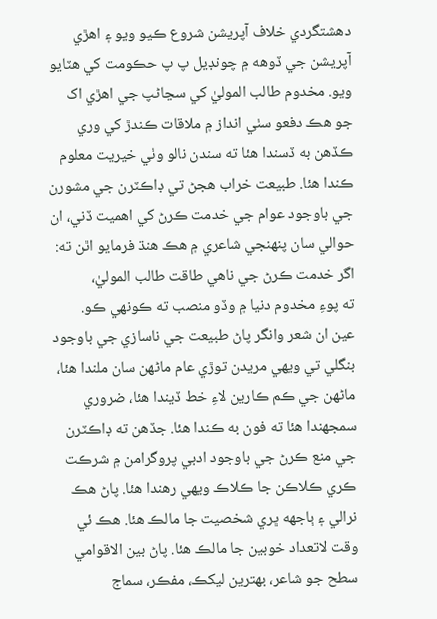دهشتگردي خلاف آپريشن شروع ڪيو ويو ۽ اهڙي آپريشن جي ڏوهه ۾ چونڊيل پ پ حڪومت کي هٽايو ويو. مخدوم طالب الموليٰ کي سڃاڻپ جي اهڙي اک جو هڪ دفعو سٺي انداز ۾ ملاقات ڪندڙ کي وري ڪڏهن به ڏسندا هئا ته سندن نالو وٺي خيريت معلوم ڪندا هئا. طبيعت خراب هجڻ تي ڊاڪٽرن جي مشورن جي باوجود عوام جي خدمت ڪرڻ کي اهميت ڏني، ان حوالي سان پنهنجي شاعري ۾ هڪ هنڌ فرمايو اٿن ته:
اگر خدمت ڪرڻ جي ناهي طاقت طالب الموليٰ،
ته پوءِ مخدوم دنيا ۾ وڏو منصب ته ڪونهي ڪو.
عين ان شعر وانگر پاڻ طبيعت جي ناسازي جي باوجود بنگلي تي ويهي مريدن توڙي عام ماڻهن سان ملندا هئا، ماڻهن جي ڪم ڪارين لاءِ خط ڏيندا هئا، ضروري سمجهندا هئا ته فون به ڪندا هئا. جڏهن ته ڊاڪٽرن جي منع ڪرڻ جي باوجود ادبي پروگرامن ۾ شرڪت ڪري ڪلاڪن جا ڪلاڪ ويهي رهندا هئا. پاڻ هڪ نرالي ۽ ٻاجهه ڀري شخصيت جا مالڪ هئا. هڪ ئي وقت لاتعداد خوبين جا مالڪ هئا. پاڻ بين الاقوامي سطح جو شاعر، بهترين ليکڪ، مفڪر، سماج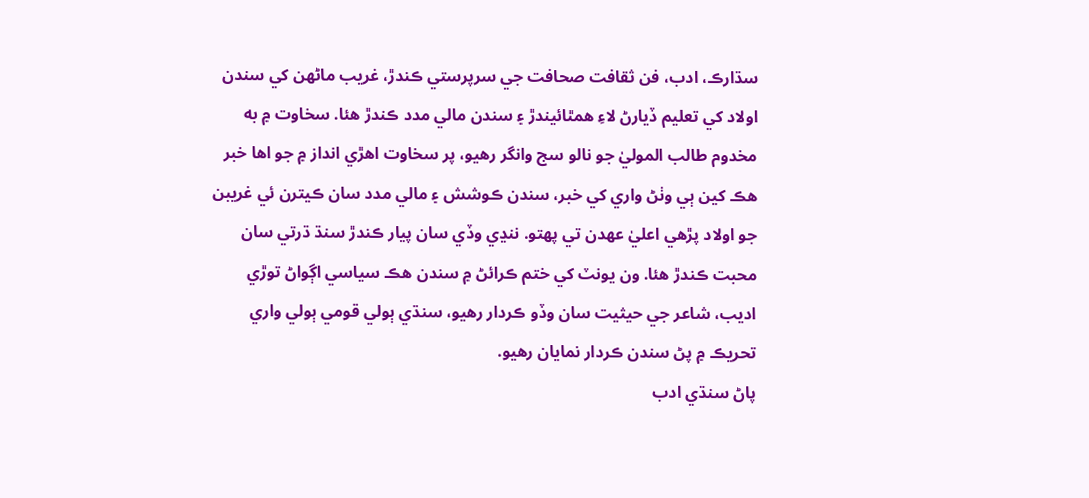سڌارڪ، ادب، فن ثقافت صحافت جي سرپرستي ڪندڙ، غريب ماڻهن کي سندن اولاد کي تعليم ڏيارڻ لاءِ همٿائيندڙ ۽ سندن مالي مدد ڪندڙ هئا. سخاوت ۾ به مخدوم طالب الموليٰ جو نالو سج وانگر رهيو، پر سخاوت اهڙي انداز ۾ جو اها خبر هڪ کين ٻي وٺڻ واري کي خبر، سندن ڪوشش ۽ مالي مدد سان ڪيترن ئي غريبن جو اولاد پڙهي اعليٰ عهدن تي پهتو. ننڍي وڏي سان پيار ڪندڙ سنڌ ڌرتي سان محبت ڪندڙ هئا. ون يونٽ کي ختم ڪرائڻ ۾ سندن هڪ سياسي اڳواڻ توڙي اديب، شاعر جي حيثيت سان وڏو ڪردار رهيو، سنڌي ٻولي قومي ٻولي واري تحريڪ ۾ پڻ سندن ڪردار نمايان رهيو.
پاڻ سنڌي ادب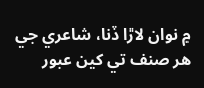۾ نوان لاڙا ڏنا، شاعري جي هر صنف تي کين عبور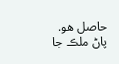حاصل هو. پاڻ ملڪ جا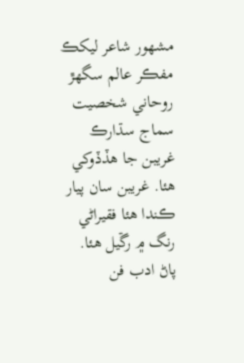مشھور شاعر ليکڪ مفڪر عالم سگھڙ روحاني شخصيت سماج سڌارڪ غريبن جا ھڏڏوکي هئا. غريبن سان پيار ڪندا هئا فقيراڻي رنگ ۾ رڱيل هئا. پاڻ ادب فن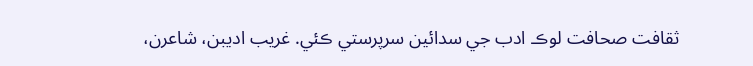ثقافت صحافت لوڪ ادب جي سدائين سرپرستي ڪئي. غريب اديبن، شاعرن،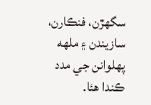سگھڙن، فنڪارن، سازيندن ۽ ملھه پھلوانن جي مدد ڪندا هئا.